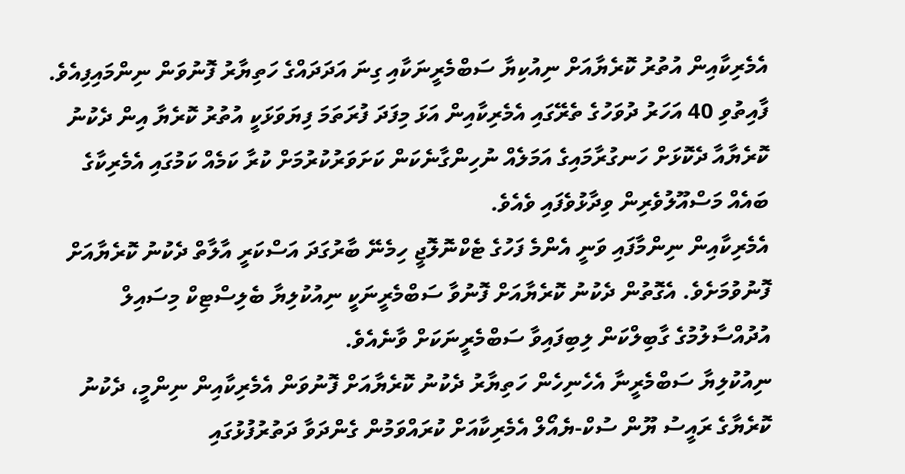އެމެރިކާއިން އުތުރު ކޮރެޔާއަށް ނިއުކިޔާ ސަބްމެރީނަކާއި ގިނަ އަދަދައްގެ ހަތިޔާރު ފޮނުވަން ނިންމައިފިއެވެ. ފާއިތުވި 40 އަހަރު ދުވަހުގެ ތެރޭގައި އެމެރިކާއިން އަޅަ މިފަދަ ފުރަތަމަ ފިޔަވަޅަކީ އުތުރު ކޮރެޔާ އިން ދެކުނު ކޮރެޔާއާ ދެކޮޅަށް ހަނގުރާމައިގެ އަމަލެއް ނުހިންގާނެކަން ކަށަވަރުކުރުމަށް ކުރާ ކަމެއް ކަމުގައި އެމެރިކާގެ ބައެއް މަސްއޫލުވެރިން ވިދާޅުވެފައި ވެއެވެ.
އެމެރިކާއިން ނިންމާފައި ވަނީ އެންމެ ފަހުގެ ޓެކްނޮލޮޖީ ހިމެނޭ ބާރުގަދަ އަސްކަރީ އާލާތް ދެކުނު ކޮރެޔާއަށް ފޮނުވުމަށެވެ. އެގޮތުން ދެކުނު ކޮރެޔާއަށް ފޮނުވާ ސަބްމެރީނަކީ ނިއުކުލިޔާ ބެލިސްޓިކް މިސައިލް އުދުއްސާލުމުގެ ގާބިލްކަން ލިބިފައިވާ ސަބްމެރީނަކަށް ވާނެއެވެ.
ނިއުކުލިޔާ ސަބްމެރީނާ އެހެނިހެން ހަތިޔާރު ދެކުނު ކޮރެޔާއަށް ފޮނުވަން އެމެރިކާއިން ނިންމީ، ދެކުނު ކޮރެޔާގެ ރައީސު ޔޫން ސުކް-ޔެއޯލް އެމެރިކާއަށް ކުރައްވަމުން ގެންދަވާ ދަތުރުފުޅުގައި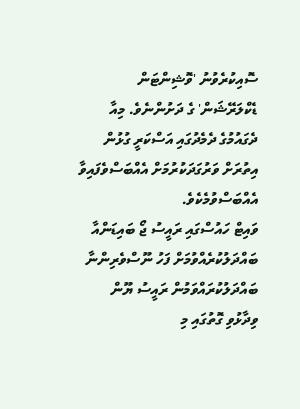ސޮއިކުރެވުނު 'ވޮޝިންޓަން ޑެކްލަރޭޝަން' ގެ ދަށުންނެވެ. މިއާ ދެގައުމުގެ ދެމެދުގައި އަސްކަރީ ގުޅުން އިތުރަށް ވަރުގަދަކުރުމަށް އެއްބަސްވެފައިވާ އެއްބަސްވުމެކެވެ.
ވައިޓް ހައުސްގައި ރައީސު ޖޯ ބައިޑަންއާ ބައްދަލުކުރެއްވުމަށް ފަހު ނޫސްވެރިންނާ ބައްދަލުކުރައްވަމުން ރައީސު ޔޫން ވިދާޅުވި ގޮތުގައި މި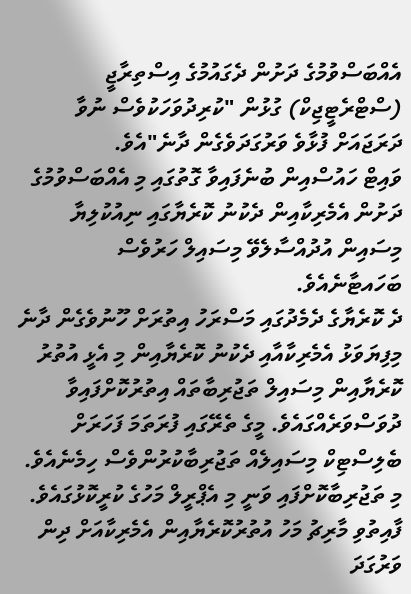އެއްބަސްވުމުގެ ދަށުން ދެގައުމުގެ އިސްތިރާޖީ (ސްޓްރެޓީޖިކް) ގުޅުން "ކުރިދުވަހަކުވެސް ނުވާ ދަރަޖައަށް ފުޅާވެ ވަރުގަދަވެގެން ދާނެ"އެވެ.
ވައިޓް ހައުސްއިން ބުނެފައިވާ ގޮތުގައި މި އެއްބަސްވުމުގެ ދަށުން އެމެރިކާއިން ދެކުނު ކޮރެޔާގައި ނިއުކުލިޔާ މިސައިން އުދުއްސާލެވޭ މިސައިލް ހަރުވެސް ބަހައޓާނެއެވެ.
ދެ ކޮރެޔާގެ ދެމެދުގައި މަސްރަހު އިތުރަށް ހޫނުވެގެން ދާނެ މިފިޔަވަޅު އެމެރިކާއާއި ދެކުނު ކޮރެޔާއިން މި އެޅީ އުތުރު ކޮރެޔާއިން މިސައިލް ތަޖުރިބާތައް އިތުރުކޮށްފައިވާ ދުވަސްވަރެއްގައެވެ. މީގެ ތެރޭގައި ފުރަތަމަ ފަހަރަށް ބެލިސްޓިކް މިސައިލެއް ތަޖުރިބާކުރުންވެސް ހިމެނެއެވެ. މި ތަޖުރިބާކޮށްފައި ވަނީ މި އެޕްރީލް މަހުގެ ކުރީކޮޅުގައެވެ.
ފާއިތުވި މާރިޗު މަހު އުތުރުކޮރެޔާއިން އެމެރިކާއަށް ދިން ވަރުގަދަ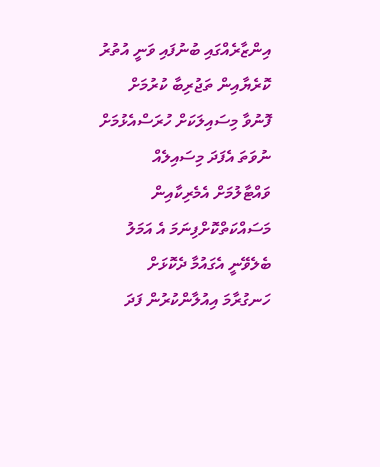އިންޒާރެއްގައި ބުނުފައި ވަނީ އުތުރު ކޮރެޔާއިން ތަޖުރިބާ ކުރުމަށް ފޮނުވާ މިސައިލަކަށް ހުރަސްއެޅުމަށް ނުވަތަ އެފަދަ މިސައިލެއް ވައްޓާލުމަށް އެމެރިކާއިން މަސައްކަތްކޮށްފިނަމަ އެ އަމަލު ބެލެވޭނީ އެގައުމާ ދެކޮޅަށް ހަނގުރާމަ އިއުލާންކުރުން ފަދަ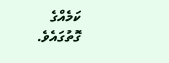ކަމެއްގެ ގޮތުގައެވެ.